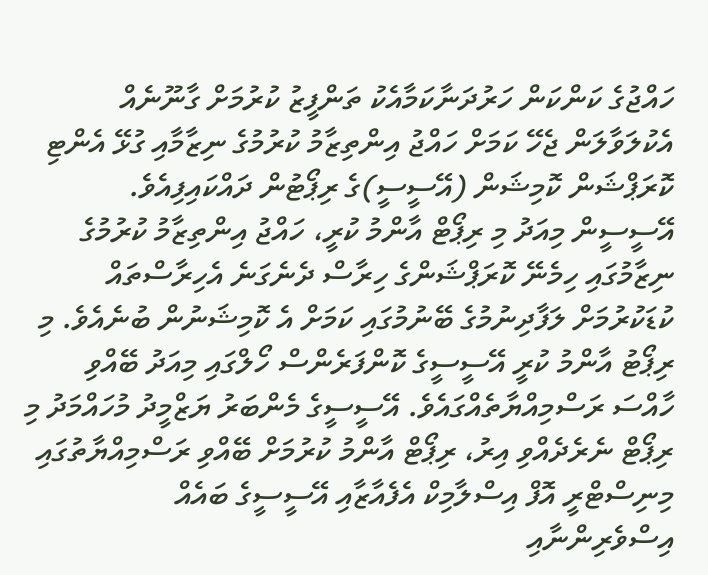ހައްޖުގެ ކަންކަން ހަރުދަނާކަމާއެކު ތަންފީޒު ކުރުމަށް ގާނޫނެއް އެކުލަވާލަން ޖެހޭ ކަމަށް ހައްޖު އިންތިޒާމު ކުރުމުގެ ނިޒާމާއި ގުޅޭ އެންޓި ކޮރަޕްޝަން ކޮމިޝަން (އޭސީސީ)ގެ ރިޕޯޓުން ދައްކައިފިއެވެ.
އޭސީސީން މިއަދު މި ރިޕޯޓް އާންމު ކުރީ، ހައްޖު އިންތިޒާމު ކުރުމުގެ ނިޒާމުގައި ހިމެނޭ ކޮރަޕްޝަންގެ ހިރާސް ދެނެގަނެ އެހިރާސްތައް ކުޑަކުރުމަށް ލަފާދިނުމުގެ ބޭނުމުގައި ކަމަށް އެ ކޮމިޝަނުން ބުނެއެވެ. މި ރިޕޯޓު އާންމު ކުރީ އޭސީސީގެ ކޮންފަރެންސް ހޯލްގައި މިއަދު ބޭއްވި ހާއްސަ ރަސްމިއްޔާތެއްގައެވެ. އޭސީސީގެ މެންބަރު ޔަޒްމީދު މުހައްމަދު މި ރިޕޯޓް ނެރެދެއްވި އިރު، ރިޕޯޓް އާންމު ކުރުމަށް ބޭއްވި ރަސްމިއްޔާތުގައި މިނިސްޓްރީ އޮފް އިސްލާމިކް އެފެއާޒާއި އޭސީސީގެ ބައެއް އިސްވެރިންނާއި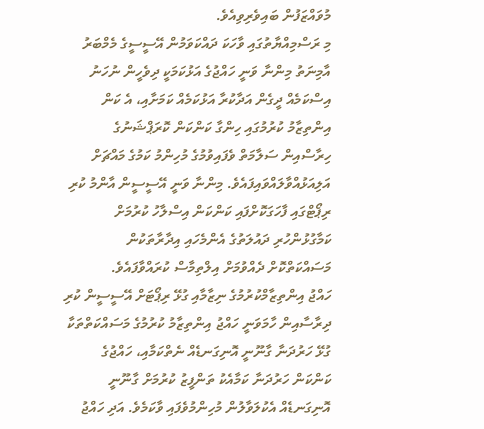މުވައްޒަފުން ބައިވެރިވިއެވެ.
މި ރަސްމިއްޔާތުގައި ވާހަކަ ދައްކަވަމުން އޭސީސީގެ މެމްބަރު އާމިނަތު މިންނާ ވަނީ ހައްޖުގެ އަޅުކަމަކީ ދިވެހީން ނުހަނު އިސްކަމެއް ދީގެން އަދާކުރާ އަޅުކަމެއް ކަމަށާއި، އެ ކަން އިންތިޒާމު ކުރުމުގައި ހިންގާ ކަންކަން ކޮރަޕްޝަނުގެ ހިރާސްއިން ސަލާމަތް ވެފައިވުމުގެ މުހިންމު ކަމުގެ މައްޗަށް އަލިއަޅުއްވާލައްވައިފައެވެ. މިންނާ ވަނީ އޭސީސީން އާންމު ކުރި ރިޕޯޓްގައި ފާހަގަކޮށްފައި ކަންކަން އިސްލާހު ކުރުމަށް ކަމާގުޅުންހުރި ދައުލަތުގެ އެންމެހައި އިދާރާތަކުން މަސައްކަތްކޮށް ދެއްވުމަށް އިލްތިމާސް ކުރައްވާފައެވެ.
ހައްޖު އިންތިޒާމްކުރުމުގެ ނިޒާމާއި ގުޅޭ ރިޕޯޓަށް އޭސީސީން ކުރި ދިރާސާއިން ހާމަވަނީ ހައްޖު އިންތިޒާމު ކުރުމުގެ މަސައްކަތްތަކާ ގުޅޭ ހަރުދަނާ ގާނޫނީ އޮނިގަނޑެއް ނެތްކަމާއި، ހައްޖުގެ ކަންކަން ހަރުދަނާ ކަމާއެކު ތަންފީޒު ކުރުމަށް ގާނޫނީ އޮނިގަނޑެއް އެކުލަވާލުން މުހިންމުވެފައި ވާކަމެވެ. އަދި ހައްޖު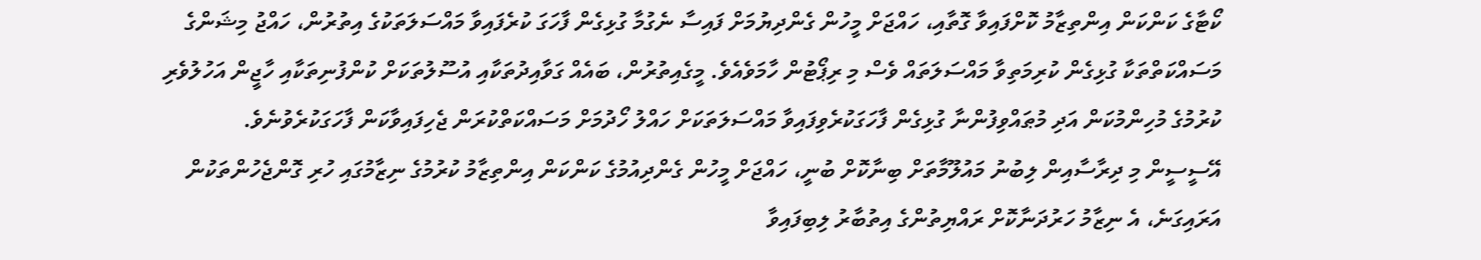ކޯޓާގެ ކަންކަން އިންތިޒާމު ކޮށްފައިވާ ގޮތާއި، ހައްޖަށް މީހުން ގެންދިޔުމަށް ފައިސާ ނެގުމާ ގުޅިގެން ފާހަގަ ކުރެފައިވާ މައްސަލަތަކުގެ އިތުރުން، ހައްޖު މިޝަންގެ މަސައްކަތްތަކާ ގުޅިގެން ކުރިމަތިވާ މައްސަލަތައް ވެސް މި ރިޕޯޓުން ހާމަވެއެވެ. މީގެއިތުރުން، ބައެއް ގަވާއިދުތަކާއި އުސޫލުތަކަށް ކުންފުނިތަކާއި ހާޖީން އަހުލުވެރި ކުރުމުގެ މުހިންމުކަން އަދި މުޠައްވިފުންނާ ގުޅިގެން ފާހަގަކުރެވިފައިވާ މައްސަލަތަކަށް ހައްލު ހޯދުމަށް މަސައްކަތްކުރަން ޖެހިފައިވާކަން ފާހަގަކުރެވުނެވެ.
އޭސީސީން މި ދިރާސާއިން ލިބުނު މައުލޫމާތަށް ބިނާކޮށް ބުނީ، ހައްޖަށް މީހުން ގެންދިއުމުގެ ކަންކަން އިންތިޒާމު ކުރުމުގެ ނިޒާމުގައި ހުރި ގޮންޖެހުންތަކުން އަރައިގަނެ، އެ ނިޒާމު ހަރުދަނާކޮށް ރައްޔިތުންގެ އިތުބާރު ލިބިފައިވާ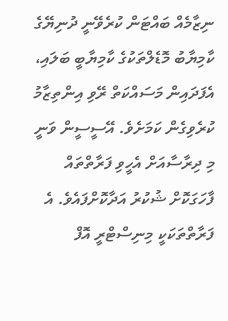ނިޒާމެއް ބައްޓަން ކުރެވޭނީ ދުނިޔޭގެ ކާމިޔާބު މޮޑެލްތަކުގެ ކާމިޔާބީ ބަލައި، އެފަދައިން މަސައްކަތް ރޭވި އިންތިޒާމު ކުރެވިގެން ކަމަށެވެ. އޭސީސީން ވަނީ މި ދިރާސާއަށް އެހީވި ފަރާތްތައް ފާހަގަކޮށް ޝުކުރު އަދާކޮށްފައެވެ. އެ ފަރާތްތަކަކީ މިނިސްޓްރީ އޮފް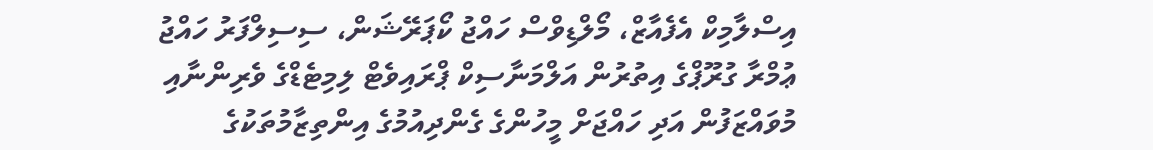އިސްލާމިކް އެފެއާޒް، މޯލްޑިވްސް ހައްޖު ކޯޕަރޭޝަން، ސިސިލްފަރު ހައްޖު ޢުމްރާ ގުރޫޕްގެ އިތުރުން އަލްމަނާސިކް ޕްރައިވެޓް ލިމިޓެޑްގެ ވެރިންނާއި މުވައްޒަފުން އަދި ހައްޖަށް މީހުންގެ ގެންދިއުމުގެ އިންތިޒާމުތަކުގެ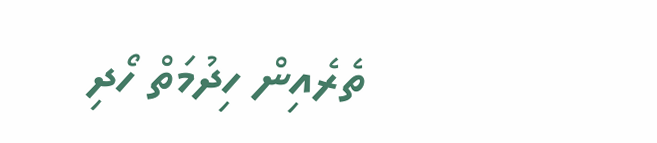ތެރެއިން ހިދުމަތް ހޯދި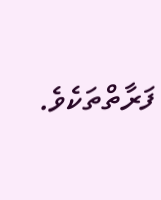ފަރާތްތަކެވެ.